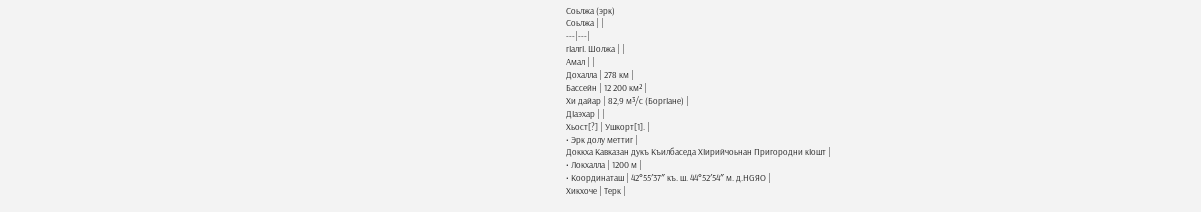Соьлжа (эрк)
Соьлжа | |
---|---|
гӀалгӀ. Шолжа | |
Амал | |
Дохалла | 278 км |
Бассейн | 12 200 км² |
Хи дайар | 82,9 м³/с (БоргӀане) |
ДӀаэхар | |
Хьост[?] | Ушкорт[1]. |
• Эрк долу меттиг |
Доккха Кавказан дукъ Къилбаседа ХӀирийчоьнан Пригородни кӀошт |
• Локхалла | 1200 м |
• Координаташ | 42°55′37″ къ. ш. 44°52′54″ м. д.HGЯO |
Хикхоче | Терк |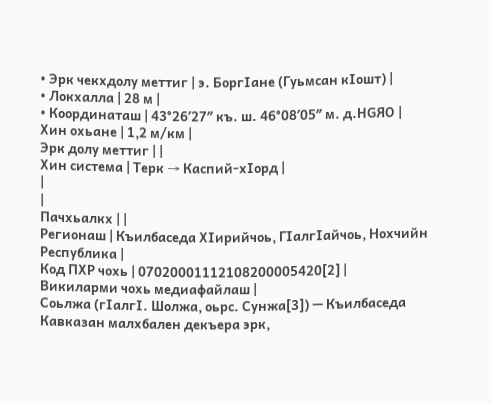• Эрк чекхдолу меттиг | э. БоргӀане (Гуьмсан кӀошт) |
• Локхалла | 28 м |
• Координаташ | 43°26′27″ къ. ш. 46°08′05″ м. д.HGЯO |
Хин охьане | 1,2 м/км |
Эрк долу меттиг | |
Хин система | Терк → Каспий-хӀорд |
|
|
Пачхьалкх | |
Регионаш | Къилбаседа ХӀирийчоь, ГӀалгӀайчоь, Нохчийн Республика |
Код ПХР чохь | 07020001112108200005420[2] |
Викиларми чохь медиафайлаш |
Соьлжа (гӀалгӀ. Шолжа, оьрс. Сунжа[3]) — Къилбаседа Кавказан малхбален декъера эрк,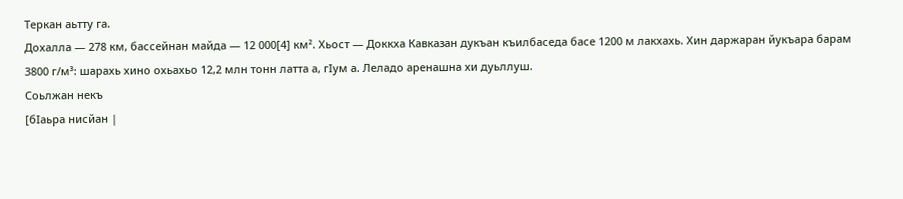Теркан аьтту га.
Дохалла — 278 км, бассейнан майда — 12 000[4] км². Хьост — Доккха Кавказан дукъан къилбаседа басе 1200 м лакхахь. Хин даржаран йукъара барам 3800 г/м³: шарахь хино охьахьо 12,2 млн тонн латта а, гӀум а. Леладо аренашна хи дуьллуш.
Соьлжан некъ
[бӀаьра нисйан |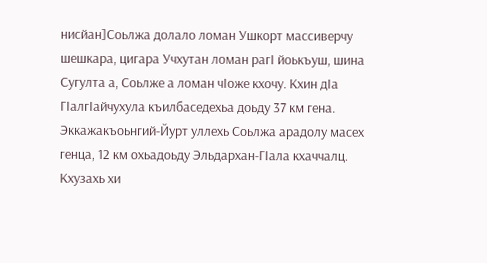нисйан]Соьлжа долало ломан Ушкорт массиверчу шешкара, цигара Учхутан ломан рагӀ йоькъуш, шина Сугулта а, Соьлже а ломан чӀоже кхочу. Кхин дӀа ГӀалгӀайчухула къилбаседехьа доьду 37 км гена. Эккажакъоьнгий-Йурт уллехь Соьлжа арадолу масех генца, 12 км охьадоьду Эльдархан-ГӀала кхаччалц. Кхузахь хи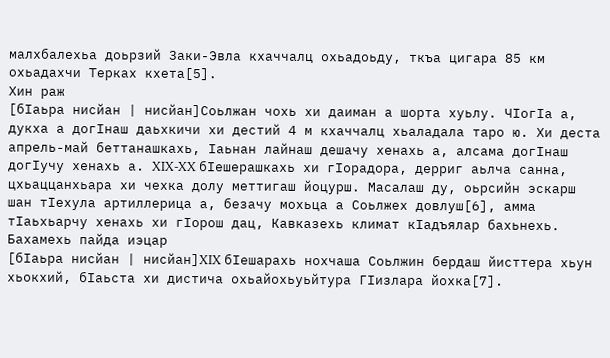малхбалехьа доьрзий Заки-Эвла кхаччалц охьадоьду, ткъа цигара 85 км охьадахчи Терках кхета[5].
Хин раж
[бӀаьра нисйан | нисйан]Соьлжан чохь хи даиман а шорта хуьлу. ЧӀогӀа а, дукха а догӀнаш даьхкичи хи дестий 4 м кхаччалц хьаладала таро ю. Хи деста апрель-май беттанашкахь, Ӏаьнан лайнаш дешачу хенахь а, алсама догӀнаш догӀучу хенахь а. XIX-XX бӀешерашкахь хи гӀорадора, дерриг аьлча санна, цхьаццанхьара хи чехка долу меттигаш йоцурш. Масалаш ду, оьрсийн эскарш шан тӀехула артиллерица а, безачу мохьца а Соьлжех довлуш[6], амма тӀаьхьарчу хенахь хи гӀорош дац, Кавказехь климат кӀадъялар бахьнехь.
Бахамехь пайда иэцар
[бӀаьра нисйан | нисйан]XIX бӀешарахь нохчаша Соьлжин бердаш йисттера хьун хьокхий, бӀаьста хи дистича охьайохьуьйтура ГӀизлара йохка[7].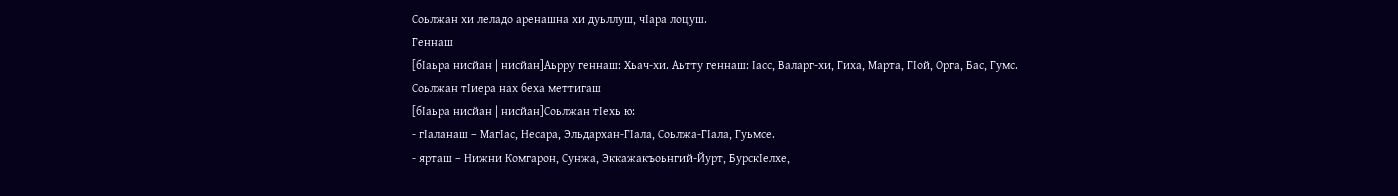Соьлжан хи леладо аренашна хи дуьллуш, чӀара лоцуш.
Геннаш
[бӀаьра нисйан | нисйан]Аьрру геннаш: Хьач-хи. Аьтту геннаш: Ӏасс, Валарг-хи, Гиха, Марта, ГӀой, Орга, Бас, Гумс.
Соьлжан тӀиера нах беха меттигаш
[бӀаьра нисйан | нисйан]Соьлжан тӀехь ю:
- гӀаланаш – МагӀас, Несара, Эльдархан-ГӀала, Соьлжа-ГӀала, Гуьмсе.
- ярташ – Нижни Комгарон, Сунжа, Эккажакъоьнгий-Йурт, БурскӀелхе,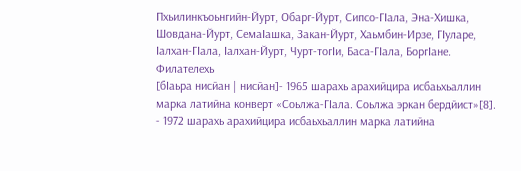Пхьилинкъоьнгийн-Йурт, Обарг-Йурт, Сипсо-ГӀала, Эна-Хишка, Шовдана-Йурт, СемаӀашка, Закан-Йурт, Хаьмбин-Ирзе, ГӀуларе, Ӏалхан-ГӀала, Ӏалхан-Йурт, Чурт-тогӀи, Баса-ГӀала, БоргӀане.
Филателехь
[бӀаьра нисйан | нисйан]- 1965 шарахь арахийцира исбаьхьаллин марка латийна конверт «Соьлжа-ГӀала. Соьлжа эркан бердйист»[8].
- 1972 шарахь арахийцира исбаьхьаллин марка латийна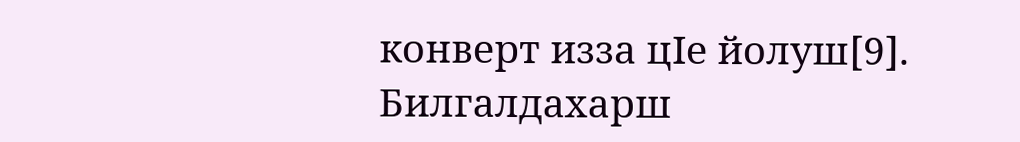конверт изза цӀе йолуш[9].
Билгалдахарш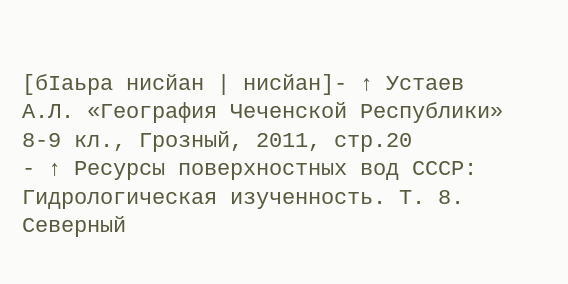[бӀаьра нисйан | нисйан]- ↑ Устаев А.Л. «География Чеченской Республики» 8-9 кл., Грозный, 2011, стр.20
- ↑ Ресурсы поверхностных вод СССР: Гидрологическая изученность. Т. 8. Северный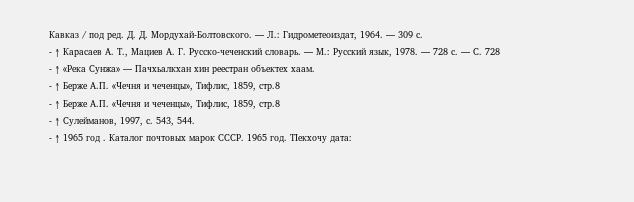Кавказ / под ред. Д. Д. Мордухай-Болтовского. — Л.: Гидрометеоиздат, 1964. — 309 с.
- ↑ Карасаев А. Т., Мациев А. Г. Русско-чеченский словарь. — М.: Русский язык, 1978. — 728 с. — С. 728
- ↑ «Река Сунжа» — Пачхьалкхан хин реестран объектех хаам.
- ↑ Берже А.П. «Чечня и чеченцы», Тифлис, 1859, стр.8
- ↑ Берже А.П. «Чечня и чеченцы», Тифлис, 1859, стр.8
- ↑ Сулейманов, 1997, с. 543, 544.
- ↑ 1965 год . Каталог почтовых марок СССР. 1965 год. ТӀекхочу дата: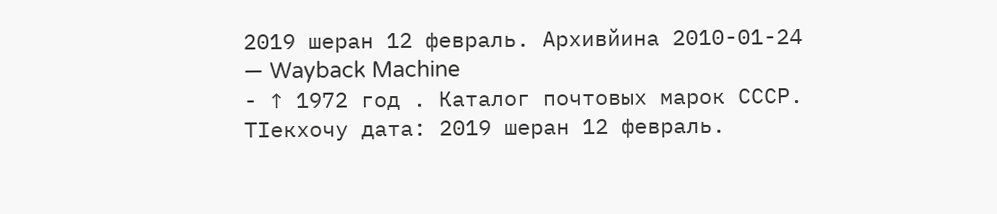2019 шеран 12 февраль. Архивйина 2010-01-24 — Wayback Machine
- ↑ 1972 год . Каталог почтовых марок СССР. ТӀекхочу дата: 2019 шеран 12 февраль.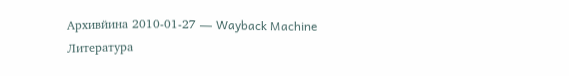Архивйина 2010-01-27 — Wayback Machine
Литература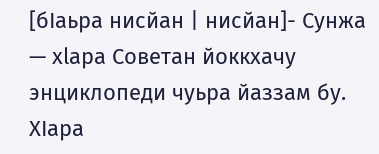[бӀаьра нисйан | нисйан]- Сунжа — хӏара Советан йоккхачу энциклопеди чуьра йаззам бу.
ХӀара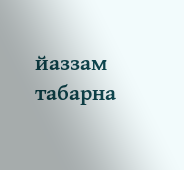йаззам табарна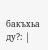бакъхьа ду?: |